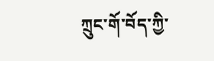ཀྲུང་གོ་བོད་ཀྱི་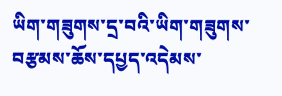ཡིག་གཟུགས་དྲ་བའི་ཡིག་གཟུགས་བརྩམས་ཆོས་དཔྱད་འདེམས་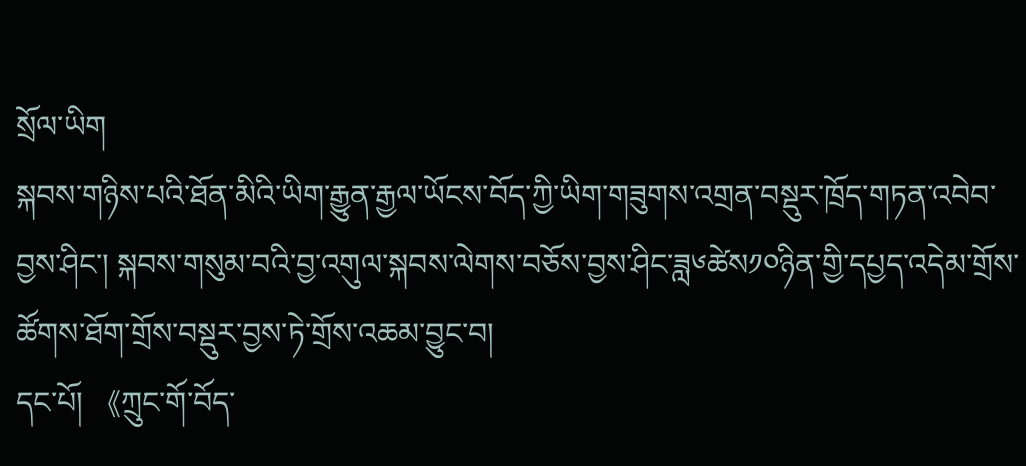སྲོལ་ཡིག
སྐབས་གཉིས་པའི་ཐོན་མིའི་ཡིག་རྒྱུན་རྒྱལ་ཡོངས་བོད་ཀྱི་ཡིག་གཟུགས་འགྲན་བསྡུར་ཁྲོད་གཏན་འབེབ་བྱས་ཤིང་། སྐབས་གསུམ་བའི་བྱ་འགུལ་སྐབས་ལེགས་བཅོས་བྱས་ཤིང་ཟླ༦ཚེས༡༠ཉིན་གྱི་དཔྱད་འདེམ་གྲོས་ཚོགས་ཐོག་གྲོས་བསྡུར་བྱས་ཏེ་གྲོས་འཆམ་བྱུང་བ།
དང་པོ། 《ཀྲུང་གོ་བོད་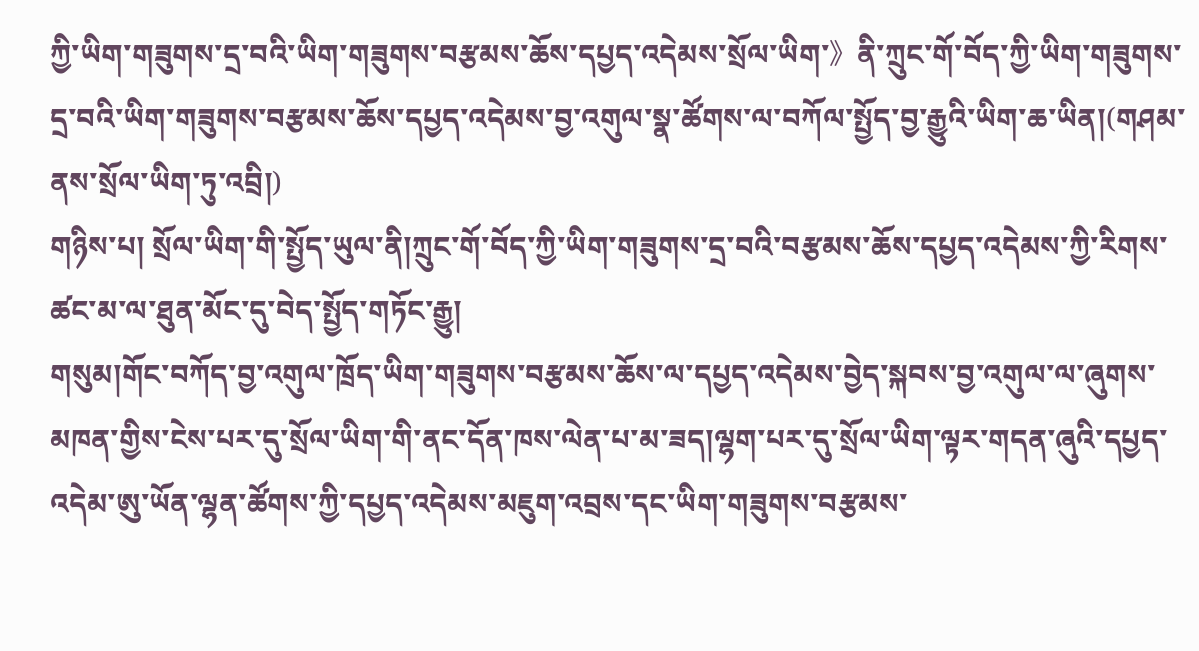ཀྱི་ཡིག་གཟུགས་དྲ་བའི་ཡིག་གཟུགས་བརྩམས་ཆོས་དཔྱད་འདེམས་སྲོལ་ཡིག་》ནི་ཀྲུང་གོ་བོད་ཀྱི་ཡིག་གཟུགས་དྲ་བའི་ཡིག་གཟུགས་བརྩམས་ཆོས་དཔྱད་འདེམས་བྱ་འགུལ་སྣ་ཚོགས་ལ་བཀོལ་སྤྱོད་བྱ་རྒྱུའི་ཡིག་ཆ་ཡིན།(གཤམ་ནས་སྲོལ་ཡིག་ཏུ་འབྲི།)
གཉིས་པ། སྲོལ་ཡིག་གི་སྤྱོད་ཡུལ་ནི།ཀྲུང་གོ་བོད་ཀྱི་ཡིག་གཟུགས་དྲ་བའི་བརྩམས་ཆོས་དཔྱད་འདེམས་ཀྱི་རིགས་ཚང་མ་ལ་ཐུན་མོང་དུ་བེད་སྤྱོད་གཏོང་རྒྱུ།
གསུམ།གོང་བཀོད་བྱ་འགུལ་ཁྲོད་ཡིག་གཟུགས་བརྩམས་ཆོས་ལ་དཔྱད་འདེམས་བྱེད་སྐབས་བྱ་འགུལ་ལ་ཞུགས་མཁན་གྱིས་ངེས་པར་དུ་སྲོལ་ཡིག་གི་ནང་དོན་ཁས་ལེན་པ་མ་ཟད།ལྷག་པར་དུ་སྲོལ་ཡིག་ལྟར་གདན་ཞུའི་དཔྱད་འདེམ་ཨུ་ཡོན་ལྷན་ཚོགས་ཀྱི་དཔྱད་འདེམས་མཇུག་འབྲས་དང་ཡིག་གཟུགས་བརྩམས་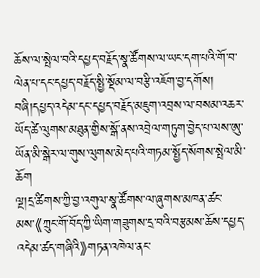ཆོས་ལ་སྤེལ་བའི་དཔྱད་བརྗོད་སྣ་ཚོགས་ལ་ཡང་དག་པའི་གོ་བ་ལེན་པ་དང་དཔྱད་བརྗོད་སྤྱི་སྡོམ་ལ་བརྩི་འཇོག་བྱ་དགོས།
བཞི།དཔྱད་འདེམ་དང་དཔྱད་བརྗོད་མཇུག་འབྲས་ལ་བསམ་འཆར་ཡོད་ཚེ་ལུགས་མཐུན་གྱིས་སྒོ་ནས་འབྲེལ་གཏུག་བྱེད་པ་ལས་ཨུ་ཡོན་མི་སྒེར་ལ་གུས་ལུགས་མེད་པའི་གཏམ་སྤྱོད་སོགས་སྤེལ་མི་ཆོག
ལྔ།དྲ་ཚིགས་ཀྱི་བྱ་འགུལ་སྣ་ཚོགས་ལ་ཞུགས་མཁན་ཚང་མས་《ཀྲུང་གོ་བོད་ཀྱི་ཡིག་གཟུགས་དྲ་བའི་བརྩམས་ཆོས་དཔྱད་འདེམ་ཚད་གཞིའི》གཏན་འཁེལ་ནང་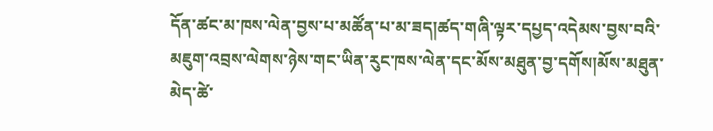དོན་ཚང་མ་ཁས་ལེན་བྱས་པ་མཚོན་པ་མ་ཟད།ཚད་གཞི་ལྟར་དཔྱད་འདེམས་བྱས་བའི་མཇུག་འབྲས་ལེགས་ཉེས་གང་ཡིན་རུང་ཁས་ལེན་དང་མོས་མཐུན་བྱ་དགོས།མོས་མཐུན་མེད་ཚེ་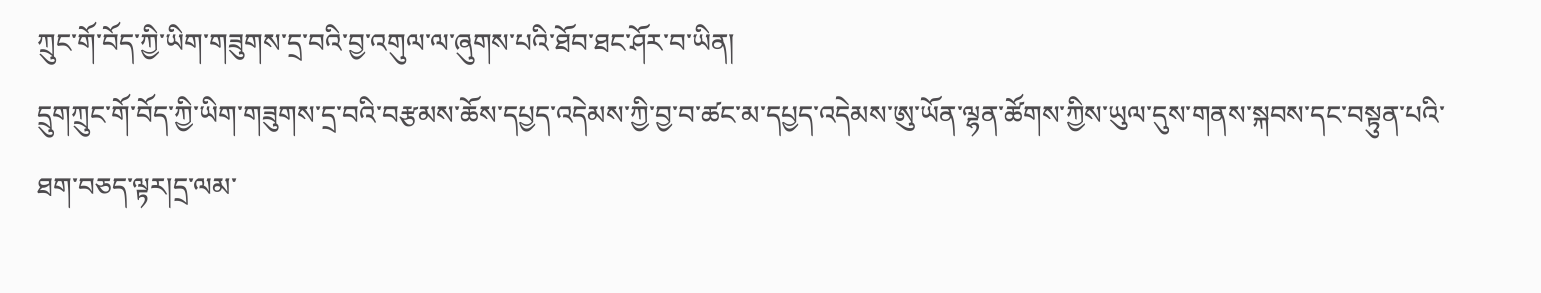ཀྲུང་གོ་བོད་ཀྱི་ཡིག་གཟུགས་དྲ་བའི་བྱ་འགུལ་ལ་ཞུགས་པའི་ཐོབ་ཐང་ཤོར་བ་ཡིན།
དྲུགཀྲུང་གོ་བོད་ཀྱི་ཡིག་གཟུགས་དྲ་བའི་བརྩམས་ཆོས་དཔྱད་འདེམས་ཀྱི་བྱ་བ་ཚང་མ་དཔྱད་འདེམས་ཨུ་ཡོན་ལྷན་ཚོགས་ཀྱིས་ཡུལ་དུས་གནས་སྐབས་དང་བསྟུན་པའི་ཐག་བཅད་ལྟར།དྲ་ལམ་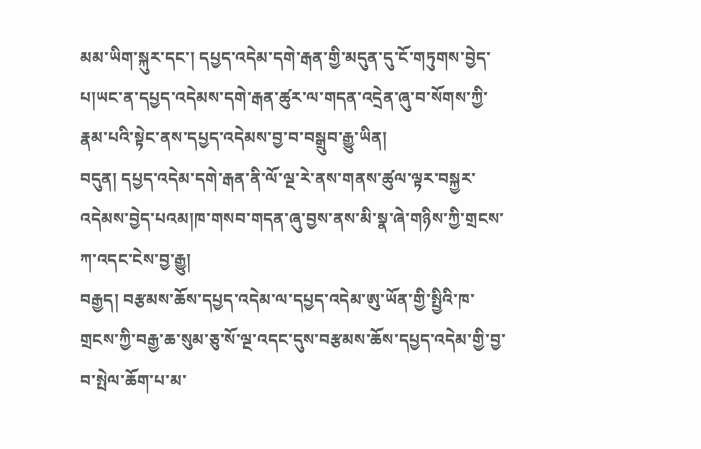མམ་ཡིག་སྐུར་དང་། དཔྱད་འདེམ་དགེ་རྒན་གྱི་མདུན་དུ་ངོ་གཏུགས་བྱེད་པ།ཡང་ན་དཔྱད་འདེམས་དགེ་རྒན་ཚུར་ལ་གདན་འདྲེན་ཞུ་བ་སོགས་ཀྱི་རྣམ་པའི་སྟེང་ནས་དཔྱད་འདེམས་བྱ་བ་བསྒྲུབ་རྒྱུ་ཡིན།
བདུན། དཔྱད་འདེམ་དགེ་རྒན་ནི་ལོ་ལྔ་རེ་ནས་གནས་ཚུལ་ལྟར་བསྐྱར་འདེམས་བྱེད་པའམ།ཁ་གསབ་གདན་ཞུ་བྱས་ནས་མི་སྣ་ཞེ་གཉིས་ཀྱི་གྲངས་ཀ་འདང་ངེས་བྱ་རྒྱུ།
བརྒྱད། བརྩམས་ཆོས་དཔྱད་འདེམ་ལ་དཔྱད་འདེམ་ཨུ་ཡོན་གྱི་སྤྱིའི་ཁ་གྲངས་ཀྱི་བརྒྱ་ཆ་སུམ་ཅུ་སོ་ལྔ་འདང་དུས་བརྩམས་ཆོས་དཔྱད་འདེམ་གྱི་བྱ་བ་སྤེལ་ཆོག་པ་མ་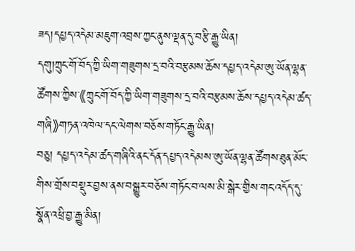ཟད།དཔྱད་འདེམ་མཇུག་འབྲས་ཀྱང་ནུས་ལྡན་དུ་བརྩི་རྒྱུ་ཡིན།
དགུ།ཀྲུང་གོ་བོད་ཀྱི་ཡིག་གཟུགས་དྲ་བའི་བརྩམས་ཆོས་དཔྱད་འདེམ་ཨུ་ཡོན་ལྷན་ཚོགས་ཀྱིས་《ཀྲུང་གོ་བོད་ཀྱི་ཡིག་གཟུགས་དྲ་བའི་བརྩམས་ཆོས་དཔྱད་འདེམ་ཚད་གཞི》གཏན་འཁེལ་དང་ལེགས་བཅོས་གཏོང་རྒྱུ་ཡིན།
བཅུ། དཔྱད་འདེམ་ཚད་གཞིའི་ནང་དོན་དཔྱད་འདེམས་ཨུ་ཡོན་ལྷན་ཚོགས་ཐུན་མོང་གིས་གྲོས་བསྡུར་བྱས་ནས་བསྒྱུར་བཅོས་གཏོང་བ་ལས་མི་སྒེར་གྱིས་གང་འདོད་དུ་སྣོན་འཕྲི་བྱ་རྒྱུ་མིན།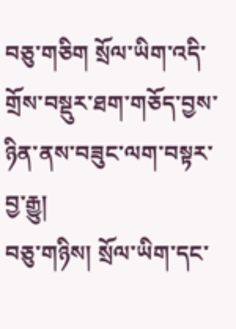བཅུ་གཅིག སྲོལ་ཡིག་འདི་གྲོས་བསྡུར་ཐག་གཅོད་བྱས་ཉིན་ནས་བཟུང་ལག་བསྟར་བྱ་རྒྱུ།
བཅུ་གཉིས། སྲོལ་ཡིག་དང་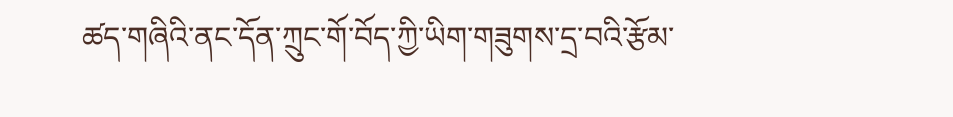ཚད་གཞིའི་ནང་དོན་ཀྲུང་གོ་བོད་ཀྱི་ཡིག་གཟུགས་དྲ་བའི་རྩོམ་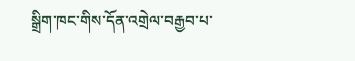སྒྲིག་ཁང་གིས་དོན་འགྲེལ་བརྒྱབ་པ་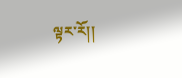ལྟར་རོ།།